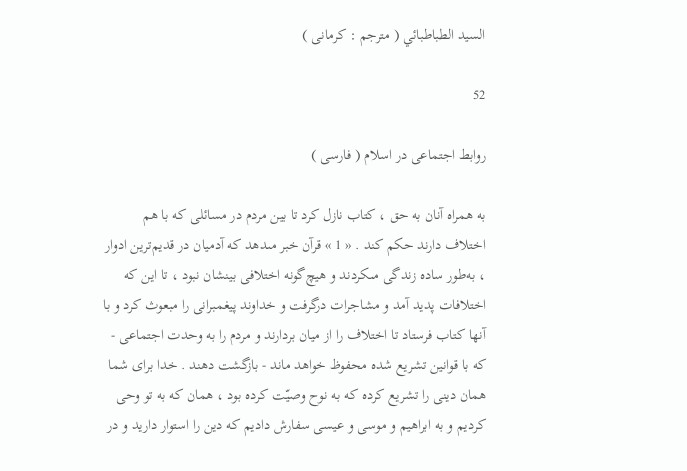السيد الطباطبائي ( مترجم : كرمانى )

52

روابط اجتماعى در اسلام ( فارسى )

به همراه آنان به حق ، كتاب نازل كرد تا بين مردم در مسائلى كه با هم اختلاف دارند حكم كند . « 1 » قرآن خبر مىدهد كه آدميان در قديم‌ترين ادوار ، به‌طور ساده زندگى مىكردند و هيچ‌گونه اختلافى بينشان نبود ، تا اين كه اختلافات پديد آمد و مشاجرات درگرفت و خداوند پيغمبرانى را مبعوث كرد و با آنها كتاب فرستاد تا اختلاف را از ميان بردارند و مردم را به وحدت اجتماعى - كه با قوانين تشريع شده محفوظ خواهد ماند - بازگشت دهند . خدا براى شما همان دينى را تشريع كرده كه به نوح وصيّت كرده بود ، همان كه به تو وحى كرديم و به ابراهيم و موسى و عيسى سفارش داديم كه دين را استوار داريد و در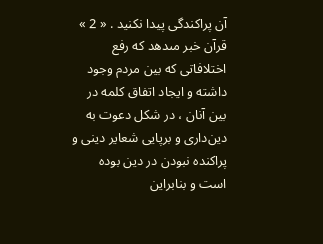آن پراكندگى پيدا نكنيد . « 2 » قرآن خبر مىدهد كه رفع اختلافاتى كه بين مردم وجود داشته و ايجاد اتفاق كلمه در بين آنان ، در شكل دعوت به دين‌دارى و برپايى شعاير دينى و پراكنده نبودن در دين بوده است و بنابراين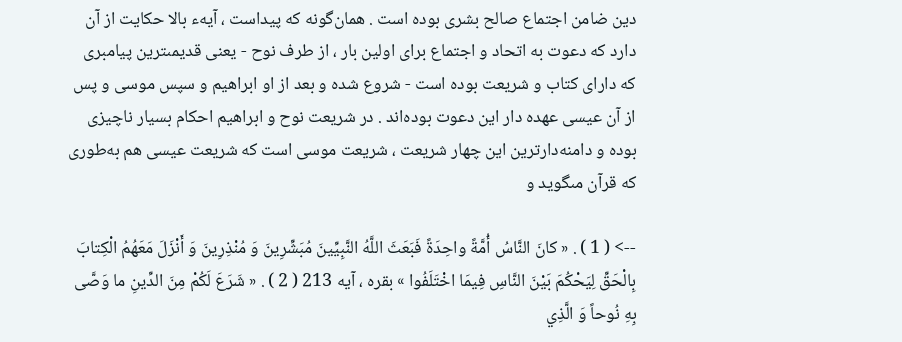دين ضامن اجتماع صالح بشرى بوده است . همان‌گونه كه پيداست ، آيهء بالا حكايت از آن دارد كه دعوت به اتحاد و اجتماع براى اولين بار ، از طرف نوح - يعنى قديمىترين پيامبرى كه داراى كتاب و شريعت بوده است - شروع شده و بعد از او ابراهيم و سپس موسى و پس از آن عيسى عهده دار اين دعوت بوده‌اند . در شريعت نوح و ابراهيم احكام بسيار ناچيزى بوده و دامنه‌دارترين اين چهار شريعت ، شريعت موسى است كه شريعت عيسى هم به‌طورى كه قرآن مىگويد و

--> ( 1 ) . « كانَ النَّاسُ أُمَّةً واحِدَةً فَبَعَثَ اللَّهُ النَّبِيِّينَ مُبَشِّرِينَ وَ مُنْذِرِينَ وَ أَنْزَلَ مَعَهُمُ الْكِتابَ بِالْحَقِّ لِيَحْكُمَ بَيْنَ النَّاسِ فِيمَا اخْتَلَفُوا » بقره ، آيه 213 ( 2 ) . « شَرَعَ لَكُمْ مِنَ الدِّينِ ما وَصَّى بِهِ نُوحاً وَ الَّذِي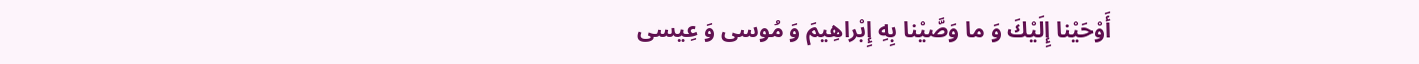أَوْحَيْنا إِلَيْكَ وَ ما وَصَّيْنا بِهِ إِبْراهِيمَ وَ مُوسى وَ عِيسى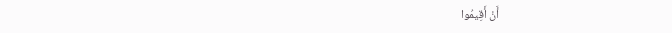أَنْ أَقِيمُوا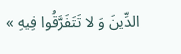الدِّينَ وَ لا تَتَفَرَّقُوا فِيهِ »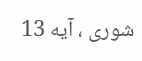شورى ، آيه 13